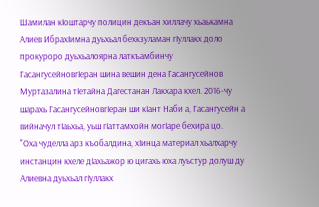Шамилан кIоштарчу полицин декъан хиллачу хьаькамна Алиев ИбрахIимна дуьхьал бехкзуламан гIуллакх доло прокуроро дуьхьалоярна латкъамбинчу ГасангусейновгIеран шина вешин дена Гасангусейнов Муртазалина тIетайна Дагестанан Лакхара кхел. 2016-чу шарахь ГасангусейновгIеран ши кIант Наби а, Гасангусейн а вийначул тIаьхьа, уьш гIаттамхойн могIаре бехира цо.
"Оха чуделла арз къобалдина, хIинца материал хьалхарчу инстанцин кхеле дIахьажор ю цигахь юха луьстур долуш ду Алиевна дуьхьал гIуллакх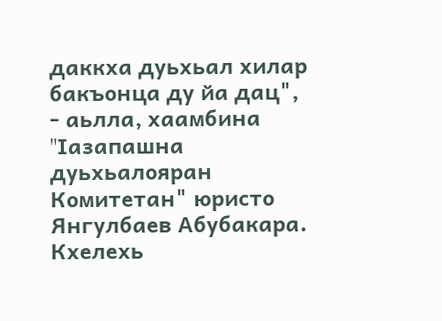даккха дуьхьал хилар бакъонца ду йа дац", - аьлла, хаамбина "Iазапашна дуьхьалояран Комитетан" юристо Янгулбаев Абубакара. Кхелехь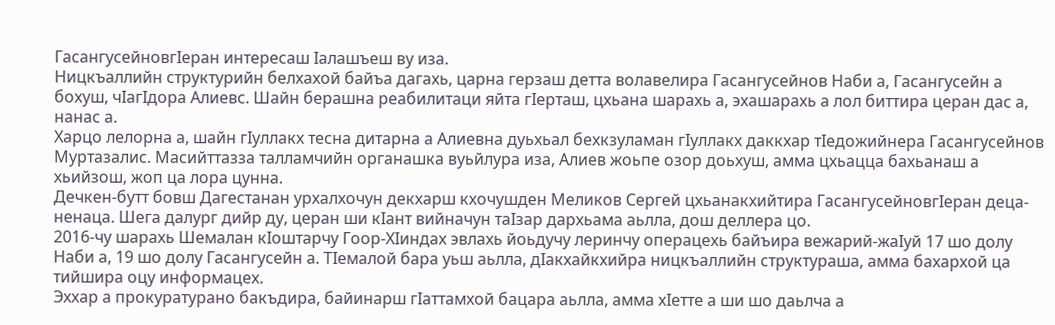ГасангусейновгIеран интересаш Iалашъеш ву иза.
Ницкъаллийн структурийн белхахой байъа дагахь, царна герзаш детта волавелира Гасангусейнов Наби а, Гасангусейн а бохуш, чIагIдора Алиевс. Шайн берашна реабилитаци яйта гIерташ, цхьана шарахь а, эхашарахь а лол биттира церан дас а, нанас а.
Харцо лелорна а, шайн гIуллакх тесна дитарна а Алиевна дуьхьал бехкзуламан гIуллакх даккхар тIедожийнера Гасангусейнов Муртазалис. Масийттазза талламчийн органашка вуьйлура иза, Алиев жоьпе озор доьхуш, амма цхьацца бахьанаш а хьийзош, жоп ца лора цунна.
Дечкен-бутт бовш Дагестанан урхалхочун декхарш кхочушден Меликов Сергей цхьанакхийтира ГасангусейновгIеран деца-ненаца. Шега далург дийр ду, церан ши кIант вийначун таIзар дархьама аьлла, дош деллера цо.
2016-чу шарахь Шемалан кIоштарчу Гоор-ХIиндах эвлахь йоьдучу леринчу операцехь байъира вежарий-жаIуй 17 шо долу Наби а, 19 шо долу Гасангусейн а. ТIемалой бара уьш аьлла, дIакхайкхийра ницкъаллийн структураша, амма бахархой ца тийшира оцу информацех.
Эххар а прокуратурано бакъдира, байинарш гIаттамхой бацара аьлла, амма хIетте а ши шо даьлча а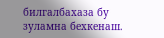билгалбахаза бу зуламна бехкенаш.